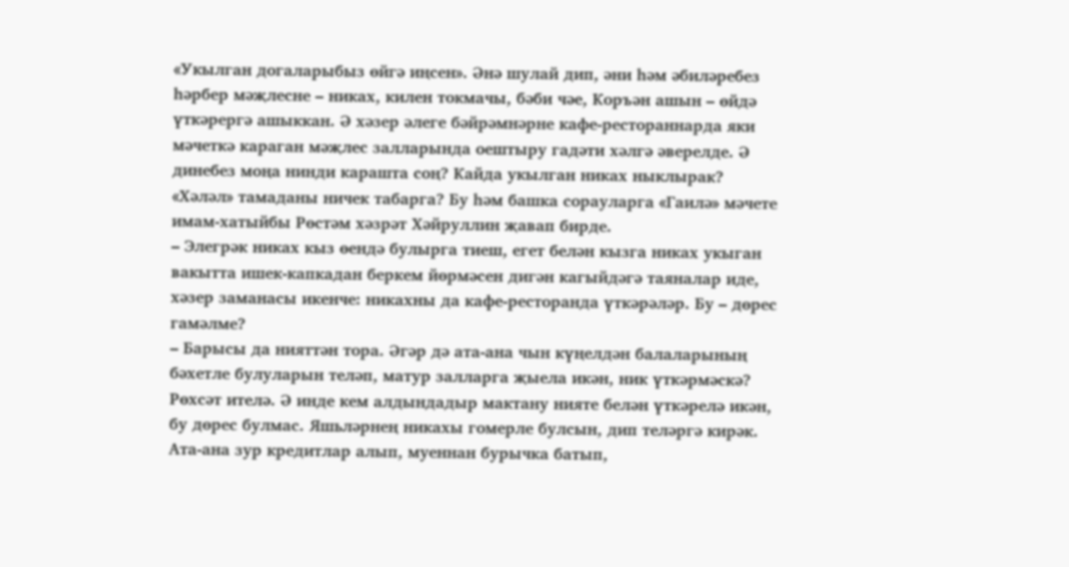«Укылган догаларыбыз өйгә иңсен». Әнә шулай дип, әни һәм әбиләребез һәрбер мәҗлесне – никах, килен токмачы, бәби чәе, Коръән ашын – өйдә үткәрергә ашыккан. Ә хәзер әлеге бәйрәмнәрне кафе-рестораннарда яки мәчеткә караган мәҗлес залларында оештыру гадәти хәлгә әверелде. Ә динебез моңа нинди карашта соң? Кайда укылган никах ныклырак? «Хәләл» тамаданы ничек табарга? Бу һәм башка сорауларга «Гаилә» мәчете имам-хатыйбы Рөстәм хәзрәт Хәйруллин җавап бирде.
– Элегрәк никах кыз өендә булырга тиеш, егет белән кызга никах укыган вакытта ишек-капкадан беркем йөрмәсен дигән кагыйдәгә таяналар иде, хәзер заманасы икенче: никахны да кафе-ресторанда үткәрәләр. Бу – дөрес гамәлме?
– Барысы да нияттән тора. Әгәр дә ата-ана чын күңелдән балаларының бәхетле булуларын теләп, матур залларга җыела икән, ник үткәрмәскә? Рөхсәт ителә. Ә инде кем алдындадыр мактану нияте белән үткәрелә икән, бу дөрес булмас. Яшьләрнең никахы гомерле булсын, дип теләргә кирәк. Ата-ана зур кредитлар алып, муеннан бурычка батып,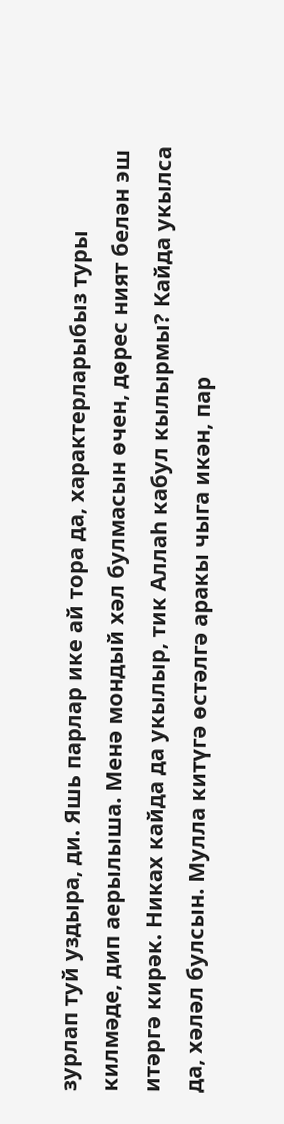зурлап туй уздыра, ди. Яшь парлар ике ай тора да, характерларыбыз туры килмәде, дип аерылыша. Менә мондый хәл булмасын өчен, дөрес ният белән эш итәргә кирәк. Никах кайда да укылыр, тик Аллаһ кабул кылырмы? Кайда укылса да, хәләл булсын. Мулла китүгә өстәлгә аракы чыга икән, пар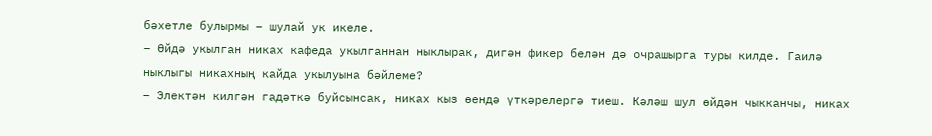бәхетле булырмы – шулай ук икеле.
– Өйдә укылган никах кафеда укылганнан ныклырак, дигән фикер белән дә очрашырга туры килде. Гаилә ныклыгы никахның кайда укылуына бәйлеме?
– Электән килгән гадәткә буйсынсак, никах кыз өендә үткәрелергә тиеш. Кәләш шул өйдән чыкканчы, никах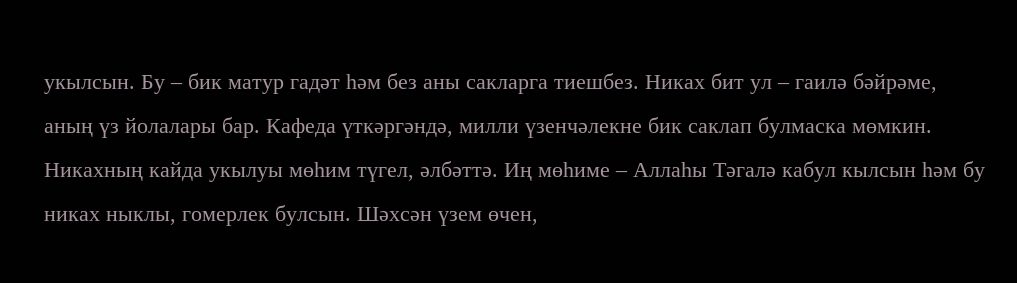укылсын. Бу – бик матур гадәт һәм без аны сакларга тиешбез. Никах бит ул – гаилә бәйрәме, аның үз йолалары бар. Кафеда үткәргәндә, милли үзенчәлекне бик саклап булмаска мөмкин. Никахның кайда укылуы мөһим түгел, әлбәттә. Иң мөһиме – Аллаһы Тәгалә кабул кылсын һәм бу никах ныклы, гомерлек булсын. Шәхсән үзем өчен,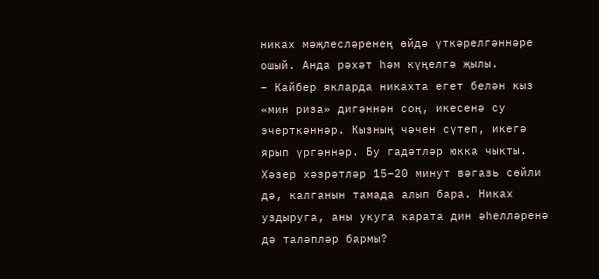никах мәҗлесләренең өйдә үткәрелгәннәре ошый. Анда рәхәт һәм күңелгә җылы.
– Кайбер якларда никахта егет белән кыз «мин риза» дигәннән соң, икесенә су эчерткәннәр. Кызның чәчен сүтеп, икегә ярып үргәннәр. Бу гадәтләр юкка чыкты. Хәзер хәзрәтләр 15–20 минут вәгазь сөйли дә, калганын тамада алып бара. Никах уздыруга, аны укуга карата дин әһелләренә дә таләпләр бармы?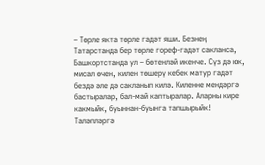– Төрле якта төрле гадәт яши. Безнең Татарстанда бер төрле гореф-гадәт сакланса, Башкортстанда ул – бөтенләй икенче. Сүз дә юк, мисал өчен, килен төшерү кебек матур гадәт бездә әле дә сакланып килә. Киленне мендәргә бастыралар, бал-май каптыралар. Аларны кире какмыйк, буыннан-буынга тапшырыйк!
Таләпләргә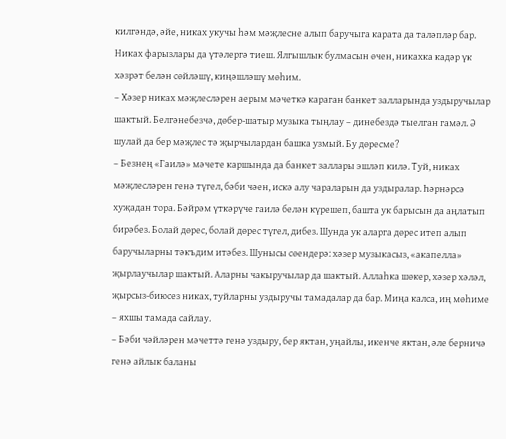килгәндә, әйе, никах укучы һәм мәҗлесне алып баручыга карата да таләпләр бар. Никах фарызлары да үтәлергә тиеш. Ялгышлык булмасын өчен, никахка кадәр үк хәзрәт белән сөйләшү, киңәшләшү мөһим.
– Хәзер никах мәҗлесләрен аерым мәчеткә караган банкет залларында уздыручылар шактый. Белгәнебезчә, дөбер-шатыр музыка тыңлау – динебездә тыелган гамәл. Ә шулай да бер мәҗлес тә җырчылардан башка узмый. Бу дөресме?
– Безнең «Гаилә» мәчете каршында да банкет заллары эшләп килә. Туй, никах мәҗлесләрен генә түгел, бәби чәен, искә алу чараларын да уздыралар. Һәрнәрсә хуҗадан тора. Бәйрәм үткәрүче гаилә белән күрешеп, башта ук барысын да аңлатып бирәбез. Болай дөрес, болай дөрес түгел, дибез. Шунда ук аларга дөрес итеп алып баручыларны тәкъдим итәбез. Шунысы сөендерә: хәзер музыкасыз, «акапелла» җырлаучылар шактый. Аларны чакыручылар да шактый. Аллаһка шөкер, хәзер хәләл, җырсыз-биюсез никах, туйларны уздыручы тамадалар да бар. Миңа калса, иң мөһиме – яхшы тамада сайлау.
– Бәби чәйләрен мәчеттә генә уздыру, бер яктан, уңайлы, икенче яктан, әле берничә генә айлык баланы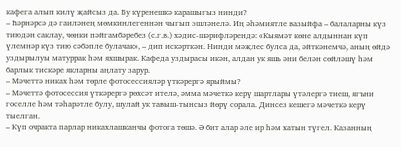кафега алып килү җайсыз да. Бу күренешкә карашыгыз нинди?
– Һәрнәрсә дә гаиләнең мөмкинлегеннән чыгып эшләнелә. Иң әһәмиятле вазыйфа – балаларны күз тиюдән саклау, чөнки пәйгамбәребез (с.г.в.) хәдис-шәрифләрендә: «Кыямәт көне алдыннан күп үлемнәр күз тию сәбәпле булачак», – дип искәрткән. Нинди мәҗлес булса да, әйткәнемчә, аның өйдә уздырылуы матуррак һәм яхшырак. Кафеда уздырасы икән, алдан ук яшь әни белән сөйләшү һәм барлык тискәре якларны аңлату зарур.
– Мәчеттә никах һәм төрле фотосессияләр үткәрергә ярыймы?
– Мәчеттә фотосессия үткәрергә рөхсәт ителә, әмма мәчеткә керү шартлары үтәлергә тиеш, ягъни госелле һәм тәһарәтле булу, шулай ук тавыш-тынсыз йөрү сорала. Динсез кешегә мәчеткә керү тыелган.
– Күп очракта парлар никахлашканчы фотога төшә. Ә бит алар әле ир һәм хатын түгел. Казанның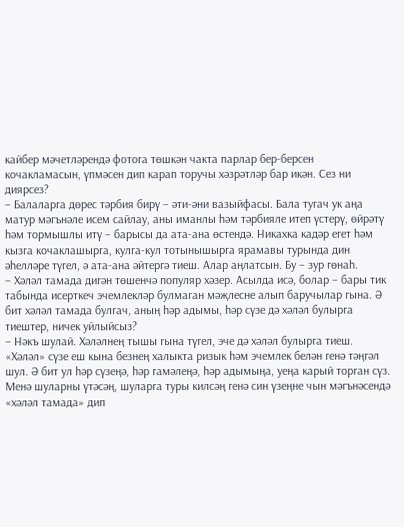кайбер мәчетләрендә фотога төшкән чакта парлар бер-берсен кочакламасын, үпмәсен дип карап торучы хәзрәтләр бар икән. Сез ни диярсез?
– Балаларга дөрес тәрбия бирү – әти-әни вазыйфасы. Бала тугач ук аңа матур мәгънәле исем сайлау, аны иманлы һәм тәрбияле итеп үстерү, өйрәтү һәм тормышлы итү – барысы да ата-ана өстендә. Никахка кадәр егет һәм кызга кочаклашырга, кулга-кул тотынышырга ярамавы турында дин әһелләре түгел, ә ата-ана әйтергә тиеш. Алар аңлатсын. Бу – зур гөнаһ.
– Хәләл тамада дигән төшенчә популяр хәзер. Асылда исә, болар – бары тик табында исерткеч эчемлекләр булмаган мәҗлесне алып баручылар гына. Ә бит хәләл тамада булгач, аның һәр адымы, һәр сүзе дә хәләл булырга тиештер, ничек уйлыйсыз?
– Нәкъ шулай. Хәләлнең тышы гына түгел, эче дә хәләл булырга тиеш. «Хәләл» сүзе еш кына безнең халыкта ризык һәм эчемлек белән генә тәңгәл шул. Ә бит ул һәр сүзеңә, һәр гамәлеңә, һәр адымыңа, уеңа карый торган сүз. Менә шуларны үтәсәң, шуларга туры килсәң генә син үзеңне чын мәгънәсендә «хәләл тамада» дип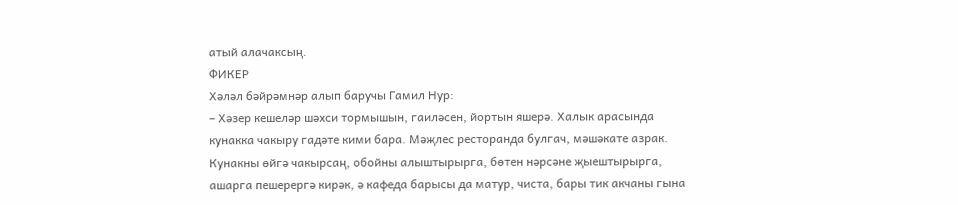атый алачаксың.
ФИКЕР
Хәләл бәйрәмнәр алып баручы Гамил Нур:
– Хәзер кешеләр шәхси тормышын, гаиләсен, йортын яшерә. Халык арасында кунакка чакыру гадәте кими бара. Мәҗлес ресторанда булгач, мәшәкате азрак. Кунакны өйгә чакырсаң, обойны алыштырырга, бөтен нәрсәне җыештырырга, ашарга пешерергә кирәк, ә кафеда барысы да матур, чиста, бары тик акчаны гына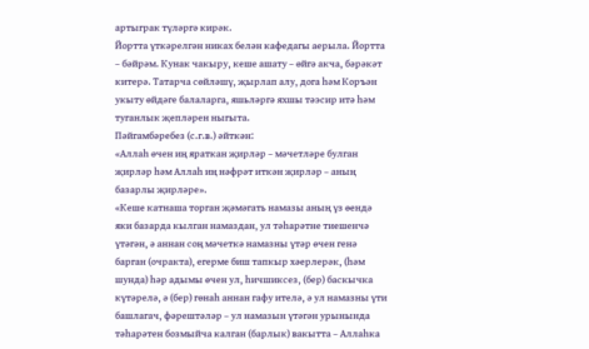артыграк түләргә кирәк.
Йортта үткәрелгән никах белән кафедагы аерыла. Йортта – бәйрәм. Кунак чакыру, кеше ашату – өйгә акча, бәрәкәт китерә. Татарча сөйләшү, җырлап алу, дога һәм Коръән укыту өйдәге балаларга, яшьләргә яхшы тәэсир итә һәм туганлык җепләрен ныгыта.
Пәйгамбәребез (с.г.в.) әйткән:
«Аллаһ өчен иң яраткан җирләр – мәчетләре булган җирләр һәм Аллаһ иң нәфрәт иткән җирләр – аның базарлы җирләре».
«Кеше катнаша торган җәмәгать намазы аның үз өендә яки базарда кылган намаздан, ул тәһарәтне тиешенчә үтәгән, ә аннан соң мәчеткә намазны үтәр өчен генә барган (очракта), егерме биш тапкыр хәерлерәк, (һәм шунда) һәр адымы өчен ул, һичшиксез, (бер) баскычка күтәрелә, ә (бер) гөнаһ аннан гафу ителә, ә ул намазны үти башлагач, фәрештәләр – ул намазын үтәгән урынында тәһарәтен бозмыйча калган (барлык) вакытта – Аллаһка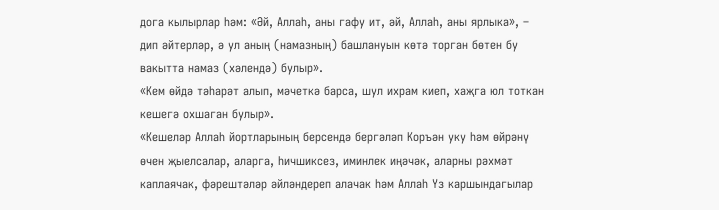дога кылырлар һәм: «Әй, Аллаһ, аны гафу ит, әй, Аллаһ, аны ярлыка», – дип әйтерләр, ә ул аның (намазның) башлануын көтә торган бөтен бу вакытта намаз (хәлендә) булыр».
«Кем өйдә тәһарәт алып, мәчеткә барса, шул ихрам киеп, хаҗга юл тоткан кешегә охшаган булыр».
«Кешеләр Аллаһ йортларының берсендә бергәләп Коръән уку һәм өйрәнү өчен җыелсалар, аларга, һичшиксез, иминлек иңәчәк, аларны рәхмәт каплаячак, фәрештәләр әйләндереп алачак һәм Аллаһ Үз каршындагылар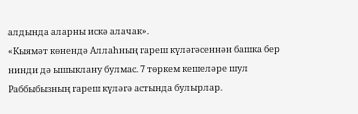алдында аларны искә алачак».
«Кыямәт көнендә Аллаһның гареш күләгәсеннән башка бер нинди дә ышыклану булмас. 7 төркем кешеләре шул Раббыбызның гареш күләгә астында булырлар.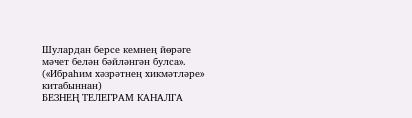Шулардан берсе кемнең йөрәге мәчет белән бәйләнгән булса».
(«Ибраһим хәзрәтнең хикмәтләре» китабыннан)
БЕЗНЕҢ ТЕЛЕГРАМ КАНАЛГА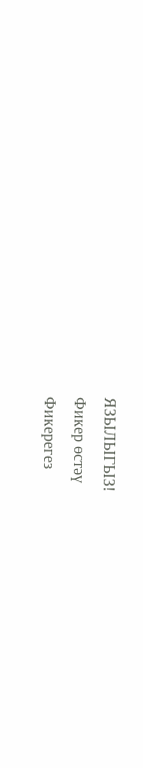ЯЗЫЛЫГЫЗ!
Фикер өстәү
Фикерегез